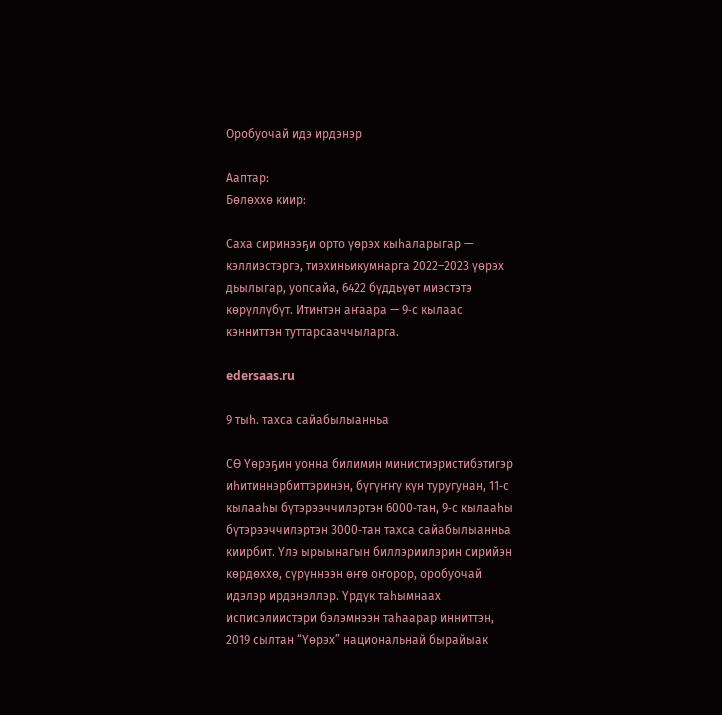Оробуочай идэ ирдэнэр

Ааптар:
Бөлөххө киир:

Саха сиринээҕи орто үөрэх кыһаларыгар — кэллиэстэргэ, тиэхиньикумнарга 2022–2023 үөрэх дьылыгар, уопсайа, 6422 бүддьүөт миэстэтэ көрүллүбүт. Итинтэн аҥаара — 9‑с кылаас кэнниттэн туттарсааччыларга.

edersaas.ru

9 тыһ. тахса сайабылыанньа

СӨ Үөрэҕин уонна билимин министиэристибэтигэр иһитиннэрбиттэринэн, бүгүҥҥү күн туругунан, 11‑с кылааһы бүтэрээччилэртэн 6000‑тан, 9‑с кылааһы бүтэрээччилэртэн 3000‑тан тахса сайабылыанньа киирбит. Үлэ ырыынагын биллэриилэрин сирийэн көрдөххө, сүрүннээн өҥө оҥорор, оробуочай идэлэр ирдэнэллэр. Үрдүк таһымнаах исписэлиистэри бэлэмнээн таһаарар инниттэн, 2019 сылтан “Үөрэх” национальнай бырайыак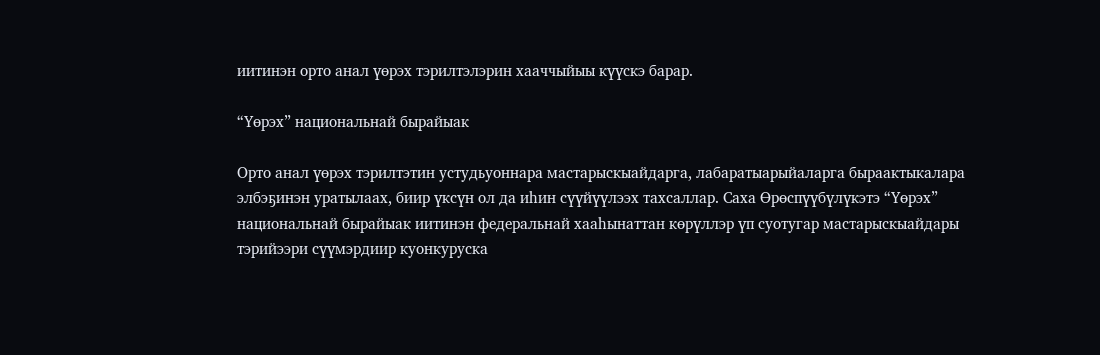иитинэн орто анал үөрэх тэрилтэлэрин хааччыйыы күүскэ барар.

“Үөрэх” национальнай бырайыак

Орто анал үөрэх тэрилтэтин устудьуоннара мастарыскыайдарга, лабаратыарыйаларга быраактыкалара элбэҕинэн уратылаах, биир үксүн ол да иһин сүүйүүлээх тахсаллар. Саха Өрөспүүбүлүкэтэ “Үөрэх” национальнай бырайыак иитинэн федеральнай хааһынаттан көрүллэр үп суотугар мастарыскыайдары тэрийээри сүүмэрдиир куонкуруска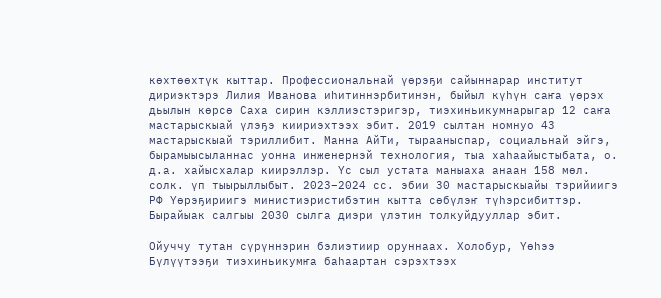көхтөөхтүк кыттар. Профессиональнай үөрэҕи сайыннарар институт дириэктэрэ Лилия Иванова иһитиннэрбитинэн, быйыл күһүн саҥа үөрэх дьылын көрсө Саха сирин кэллиэстэригэр, тиэхиньикумнарыгар 12 саҥа мастарыскыай үлэҕэ киириэхтээх эбит. 2019 сылтан номнуо 43 мастарыскыай тэриллибит. Манна АйТи, тырааныспар, социальнай эйгэ, бырамыысыланнас уонна инженернэй технология, тыа хаһаайыстыбата, о. д.а. хайысхалар киирэллэр. Үс сыл устата маныаха анаан 158 мөл. солк. үп тыырыллыбыт. 2023–2024 сс. эбии 30 мастарыскыайы тэрийиигэ РФ Үөрэҕириигэ министиэристибэтин кытта сөбүлэҥ түһэрсибиттэр. Бырайыак салгыы 2030 сылга диэри үлэтин толкуйдууллар эбит.

Ойуччу тутан сүрүннэрин бэлиэтиир оруннаах. Холобур, Үөһээ Бүлүүтээҕи тиэхиньикумҥа баһаартан сэрэхтээх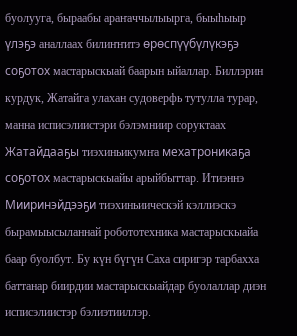буолууга, быраабы араҥаччылыырга, быыһыыр үлэҕэ аналлаах билиҥҥитэ өрөспүүбүлүкэҕэ соҕотох мастарыскыай баарын ыйаллар. Биллэрин курдук, Жатайга улахан судоверфь тутулла турар, манна исписэлиистэри бэлэмниир соруктаах Жатайдааҕы тиэхиньикумҥа мехатроникаҕа соҕотох мастарыскыайы арыйбыттар. Итиэннэ Мииринэйдээҕи тиэхиньиическэй кэллиэскэ бырамыысыланнай робототехника мастарыскыайа баар буолбут. Бу күн бүгүн Саха сиригэр тарбахха баттанар биирдии мастарыскыайдар буолаллар диэн исписэлиистэр бэлиэтииллэр.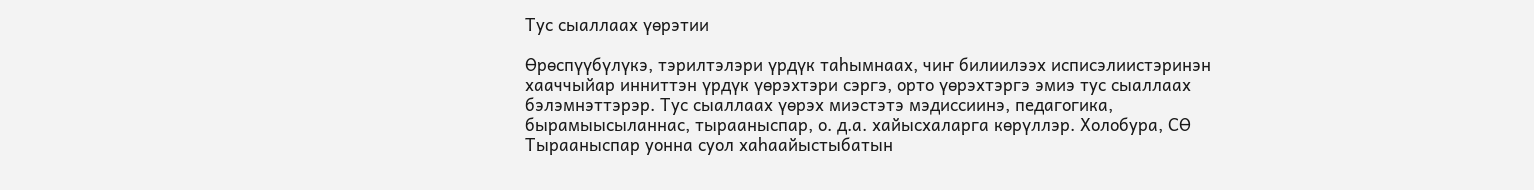Тус сыаллаах үөрэтии

Өрөспүүбүлүкэ, тэрилтэлэри үрдүк таһымнаах, чиҥ билиилээх исписэлиистэринэн хааччыйар инниттэн үрдүк үөрэхтэри сэргэ, орто үөрэхтэргэ эмиэ тус сыаллаах бэлэмнэттэрэр. Тус сыаллаах үөрэх миэстэтэ мэдиссиинэ, педагогика, бырамыысыланнас, тырааныспар, о. д.а. хайысхаларга көрүллэр. Холобура, СӨ Тырааныспар уонна суол хаһаайыстыбатын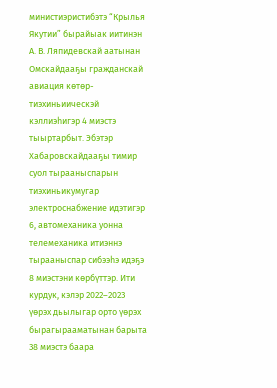министиэристибэтэ “Крылья Якутии” бырайыак иитинэн А. В. Ляпидевскай аатынан Омскайдааҕы гражданскай авиация көтөр-тиэхиньиическэй кэллиэһигэр 4 миэстэ тыыртарбыт. Эбэтэр Хабаровскайдааҕы тимир суол тырааныспарын тиэхиньикумугар электроснабжение идэтигэр 6, автомеханика уонна телемеханика итиэннэ тырааныспар сибээһэ идэҕэ 8 миэстэни көрбүттэр. Ити курдук, кэлэр 2022–2023 үөрэх дьылыгар орто үөрэх бырагырааматынан барыта 38 миэстэ баара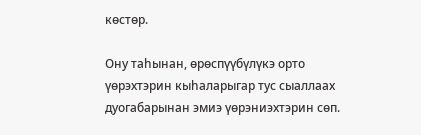көстөр.

Ону таһынан, өрөспүүбүлүкэ орто үөрэхтэрин кыһаларыгар тус сыаллаах дуогабарынан эмиэ үөрэниэхтэрин сөп.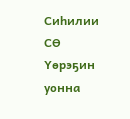Сиһилии СӨ Үөрэҕин уонна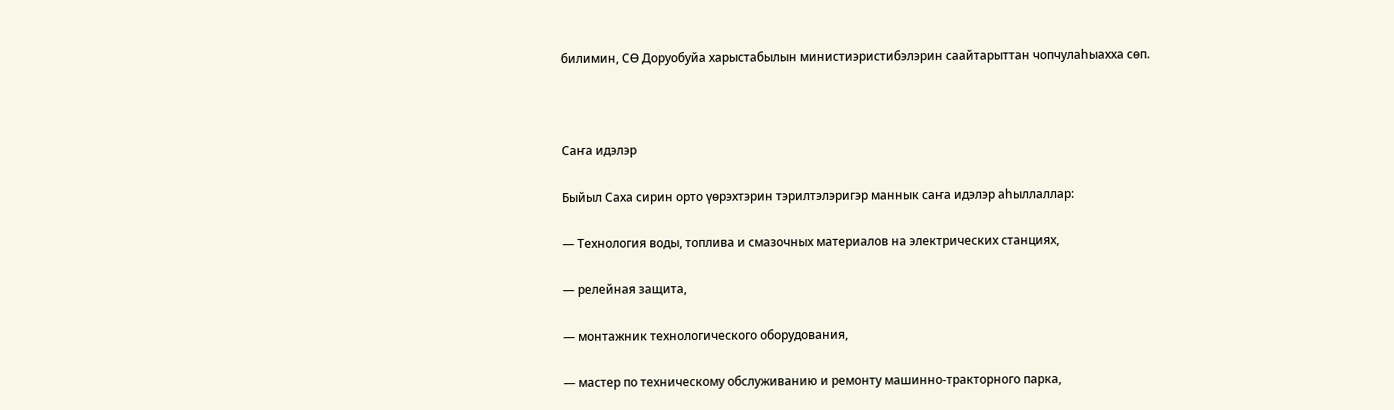билимин, СӨ Доруобуйа харыстабылын министиэристибэлэрин саайтарыттан чопчулаһыахха сөп.



Саҥа идэлэр

Быйыл Саха сирин орто үөрэхтэрин тэрилтэлэригэр маннык саҥа идэлэр аһыллаллар:

— Технология воды, топлива и смазочных материалов на электрических станциях,

— релейная защита,

— монтажник технологического оборудования,

— мастер по техническому обслуживанию и ремонту машинно-тракторного парка,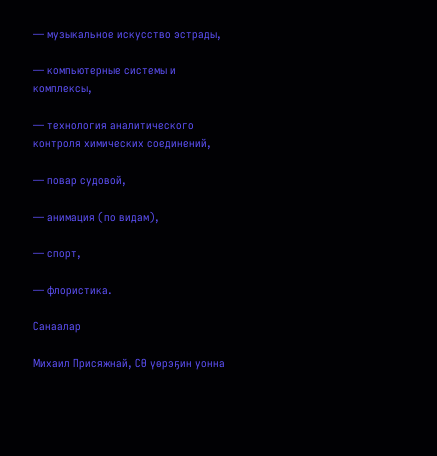— музыкальное искусство эстрады,

— компьютерные системы и комплексы,

— технология аналитического контроля химических соединений,

— повар судовой,

— анимация (по видам),

— спорт,

— флористика.

Санаалар

Михаил Присяжнай, СӨ үөрэҕин уонна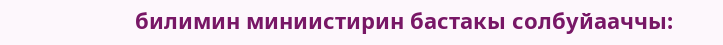билимин миниистирин бастакы солбуйааччы: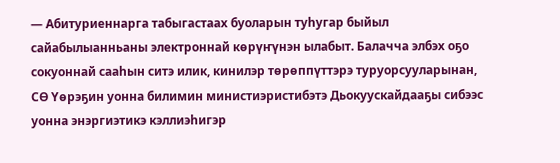— Абитуриеннарга табыгастаах буоларын туһугар быйыл сайабылыанньаны электроннай көрүҥүнэн ылабыт. Балачча элбэх оҕо сокуоннай сааһын ситэ илик, кинилэр төрөппүттэрэ туруорсууларынан, СӨ Үөрэҕин уонна билимин министиэристибэтэ Дьокуускайдааҕы сибээс уонна энэргиэтикэ кэллиэһигэр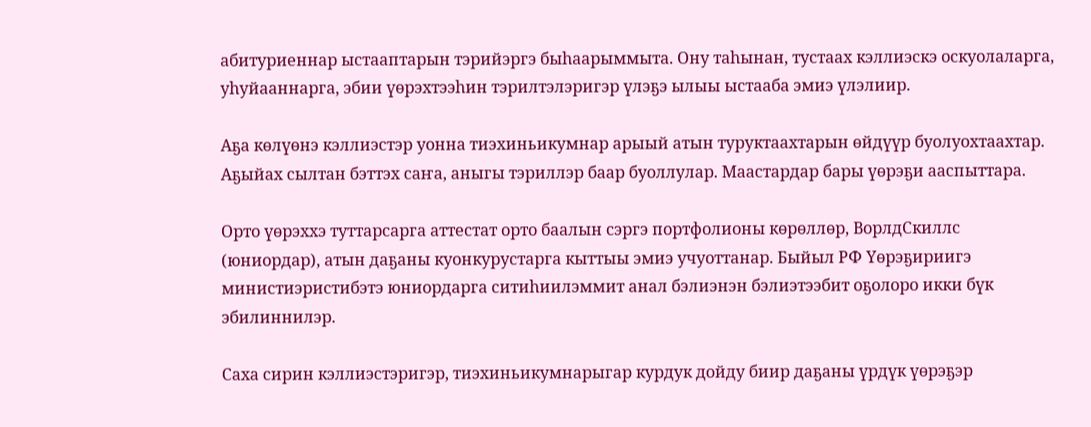абитуриеннар ыстааптарын тэрийэргэ быһаарыммыта. Ону таһынан, тустаах кэллиэскэ оскуолаларга, уһуйааннарга, эбии үөрэхтээһин тэрилтэлэригэр үлэҕэ ылыы ыстааба эмиэ үлэлиир.

Аҕа көлүөнэ кэллиэстэр уонна тиэхиньикумнар арыый атын туруктаахтарын өйдүүр буолуохтаахтар. Аҕыйах сылтан бэттэх саҥа, аныгы тэриллэр баар буоллулар. Маастардар бары үөрэҕи ааспыттара.

Орто үөрэххэ туттарсарга аттестат орто баалын сэргэ портфолионы көрөллөр, ВорлдСкиллс (юниордар), атын даҕаны куонкурустарга кыттыы эмиэ учуоттанар. Быйыл РФ Үөрэҕириигэ министиэристибэтэ юниордарга ситиһиилэммит анал бэлиэнэн бэлиэтээбит оҕолоро икки бүк эбилиннилэр.

Саха сирин кэллиэстэригэр, тиэхиньикумнарыгар курдук дойду биир даҕаны үрдүк үөрэҕэр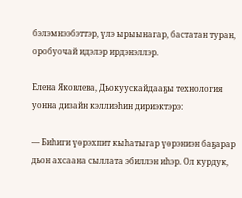бэлэмнээбэттэр, үлэ ырыынагар, бастатан туран, оробуочай идэлэр ирдэнэллэр.

Елена Яковлева, Дьокуускайдааҕы технология уонна дизайн кэллиэһин дириэктэрэ:

— Биһиги үөрэхпит кыһатыгар үөрэниэн баҕарар дьон ахсаана сыллата эбиллэн иһэр. Ол курдук,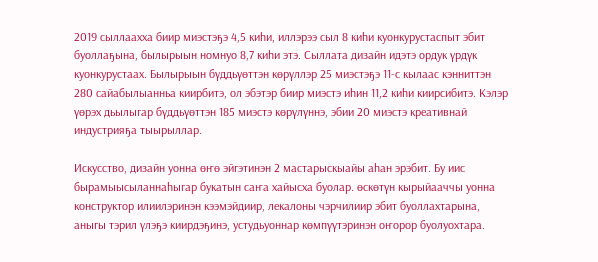2019 сыллаахха биир миэстэҕэ 4,5 киһи, иллэрээ сыл 8 киһи куонкурустаспыт эбит буоллаҕына, былырыын номнуо 8,7 киһи этэ. Сыллата дизайн идэтэ ордук үрдүк куонкурустаах. Былырыын бүддьүөттэн көрүллэр 25 миэстэҕэ 11‑с кылаас кэнниттэн 280 сайабылыанньа киирбитэ, ол эбэтэр биир миэстэ иһин 11,2 киһи киирсибитэ. Кэлэр үөрэх дьылыгар бүддьүөттэн 185 миэстэ көрүлүннэ, эбии 20 миэстэ креативнай индустрияҕа тыырыллар.

Искусство, дизайн уонна өҥө эйгэтинэн 2 мастарыскыайы аһан эрэбит. Бу иис бырамыысыланнаһыгар букатын саҥа хайысха буолар. өскөтүн кырыйааччы уонна конструктор илиилэринэн кээмэйдиир, лекалоны чэрчилиир эбит буоллахтарына, аныгы тэрил үлэҕэ киирдэҕинэ, устудьуоннар көмпүүтэринэн оҥорор буолуохтара.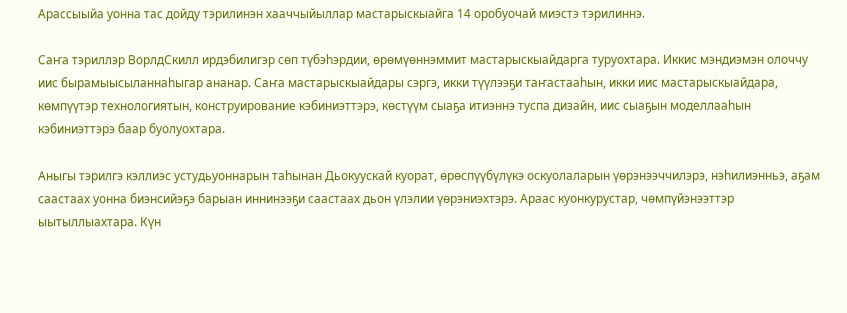Арассыыйа уонна тас дойду тэрилинэн хааччыйыллар мастарыскыайга 14 оробуочай миэстэ тэрилиннэ.

Саҥа тэриллэр ВорлдСкилл ирдэбилигэр сөп түбэһэрдии, өрөмүөннэммит мастарыскыайдарга туруохтара. Иккис мэндиэмэн олоччу иис бырамыысыланнаһыгар ананар. Саҥа мастарыскыайдары сэргэ, икки түүлээҕи таҥастааһын, икки иис мастарыскыайдара, көмпүүтэр технологиятын, конструирование кэбиниэттэрэ, көстүүм сыаҕа итиэннэ туспа дизайн, иис сыаҕын моделлааһын кэбиниэттэрэ баар буолуохтара.

Аныгы тэрилгэ кэллиэс устудьуоннарын таһынан Дьокуускай куорат, өрөспүүбүлүкэ оскуолаларын үөрэнээччилэрэ, нэһилиэнньэ, аҕам саастаах уонна биэнсийэҕэ барыан иннинээҕи саастаах дьон үлэлии үөрэниэхтэрэ. Араас куонкурустар, чөмпүйэнээттэр ыытыллыахтара. Күн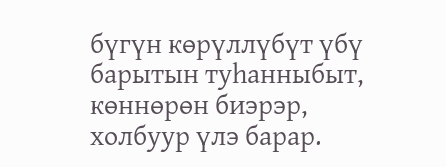бүгүн көрүллүбүт үбү барытын туһанныбыт, көннөрөн биэрэр, холбуур үлэ барар.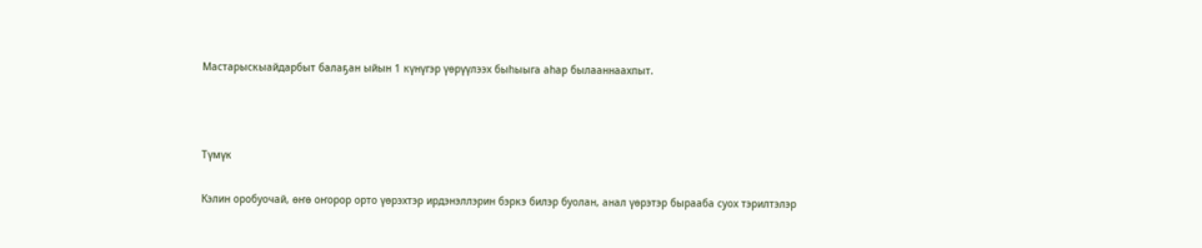Мастарыскыайдарбыт балаҕан ыйын 1 күнүгэр үөрүүлээх быһыыга аһар былааннаахпыт.



Түмүк

Кэлин оробуочай, өҥө оҥорор орто үөрэхтэр ирдэнэллэрин бэркэ билэр буолан, анал үөрэтэр бырааба суох тэрилтэлэр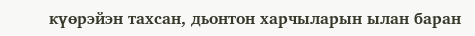күөрэйэн тахсан, дьонтон харчыларын ылан баран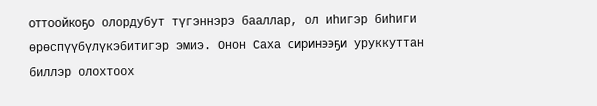оттоойкоҕо олордубут түгэннэрэ бааллар, ол иһигэр биһиги өрөспүүбүлүкэбитигэр эмиэ. Онон Саха сиринээҕи уруккуттан биллэр олохтоох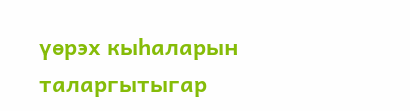үөрэх кыһаларын таларгытыгар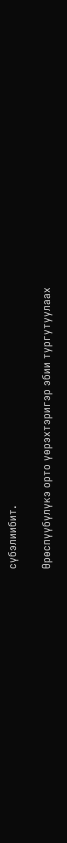сүбэлиибит.

Өрөспүүбүлүкэ орто үөрэхтэригэр эбии тургутуулаах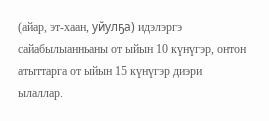(айар, эт-хаан, уйулҕа) идэлэргэ сайабылыанньаны от ыйын 10 күнүгэр, онтон атыттарга от ыйын 15 күнүгэр диэри ылаллар.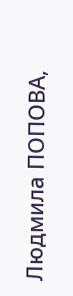Людмила ПОПОВА,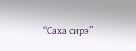“Саха сирэ”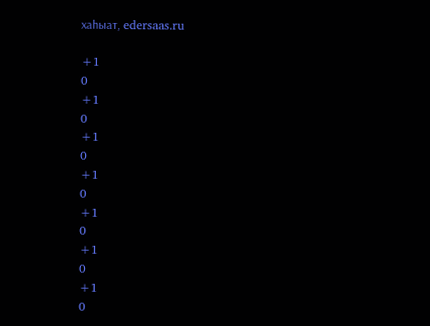хаһыат, edersaas.ru

+1
0
+1
0
+1
0
+1
0
+1
0
+1
0
+1
0